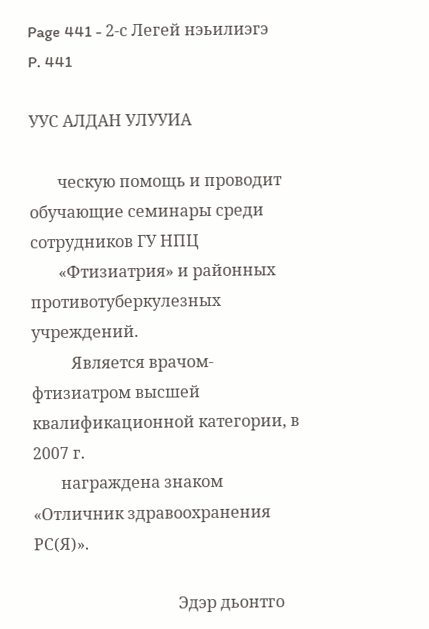Page 441 - 2-с Легей нэьилиэгэ
P. 441

УУС АЛДАН УЛУУИА

       ческую помощь и проводит обучающие семинары среди сотрудников ГУ НПЦ
       «Фтизиатрия» и районных противотуберкулезных учреждений.
          Является врачом-фтизиатром высшей квалификационной категории, в 2007 г.
       награждена знаком «Отличник здравоохранения РС(Я)».

                                    Эдэр дьонтго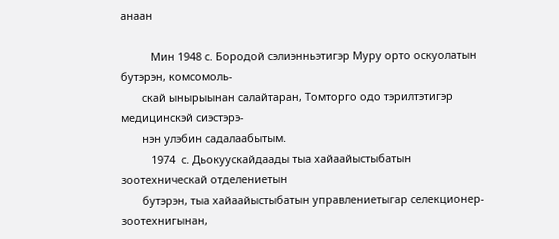анаан

          Мин 1948 с. Бородой сэлиэнньэтигэр Муру орто оскуолатын бутэрэн, комсомоль-
       скай ынырыынан салайтаран, Томторго одо тэрилтэтигэр медицинскэй сиэстэрэ-
       нэн улэбин садалаабытым.
          1974  с. Дьокуускайдаады тыа хайаайыстыбатын зоотехническай отделениетын
       бутэрэн, тыа хайаайыстыбатын управлениетыгар селекционер-зоотехнигынан,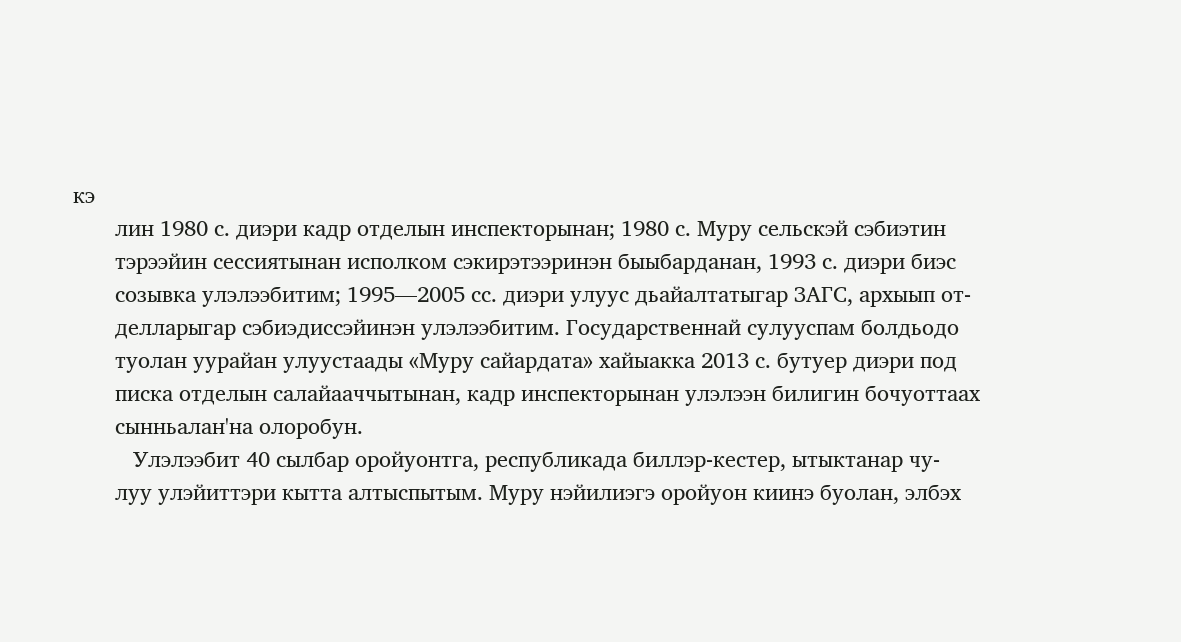кэ
       лин 1980 с. диэри кадр отделын инспекторынан; 1980 с. Муру сельскэй сэбиэтин
       тэрээйин сессиятынан исполком сэкирэтээринэн быыбарданан, 1993 с. диэри биэс
       созывка улэлээбитим; 1995—2005 сс. диэри улуус дьайалтатыгар ЗАГС, архыып от-
       делларыгар сэбиэдиссэйинэн улэлээбитим. Государственнай сулууспам болдьодо
       туолан уурайан улуустаады «Муру сайардата» хайыакка 2013 с. бутуер диэри под
       писка отделын салайааччытынан, кадр инспекторынан улэлээн билигин бочуоттаах
       сынньалан'на олоробун.
          Улэлээбит 40 сылбар оройуонтга, республикада биллэр-кестер, ытыктанар чу-
       луу улэйиттэри кытта алтыспытым. Муру нэйилиэгэ оройуон киинэ буолан, элбэх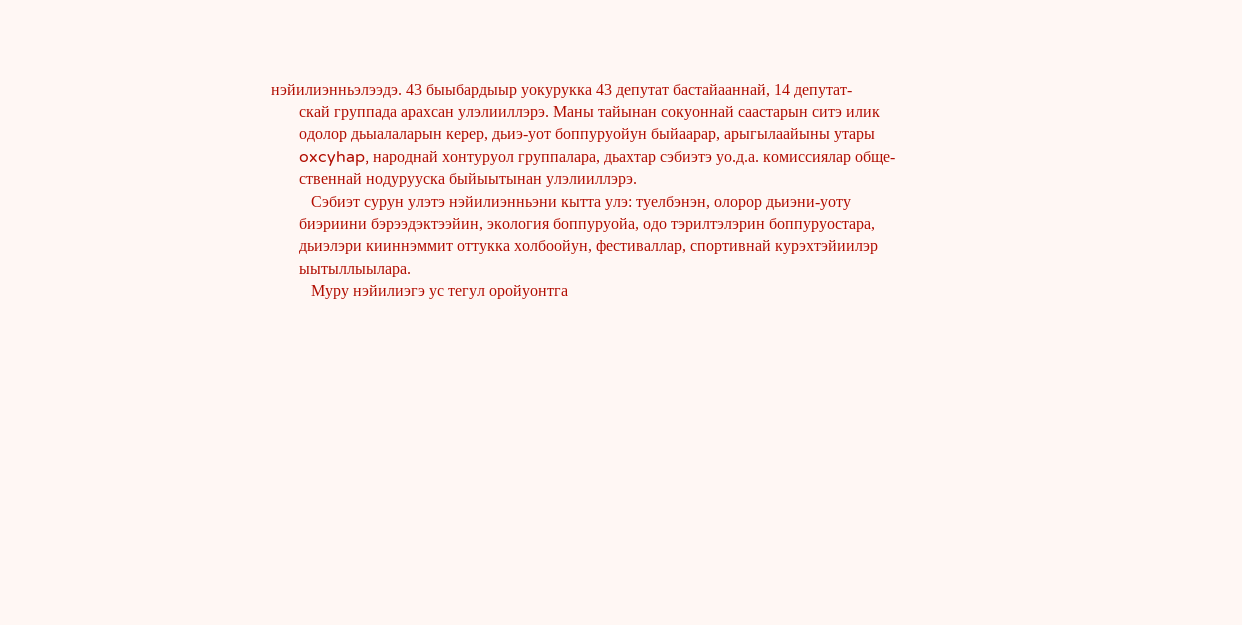нэйилиэнньэлээдэ. 43 быыбардыыр уокурукка 43 депутат бастайааннай, 14 депутат-
       скай группада арахсан улэлииллэрэ. Маны тайынан сокуоннай саастарын ситэ илик
       одолор дьыалаларын керер, дьиэ-уот боппуруойун быйаарар, арыгылаайыны утары
       oxcyhap, народнай хонтуруол группалара, дьахтар сэбиэтэ уо.д.а. комиссиялар обще-
       ственнай нодурууска быйыытынан улэлииллэрэ.
          Сэбиэт сурун улэтэ нэйилиэнньэни кытта улэ: туелбэнэн, олорор дьиэни-уоту
       биэриини бэрээдэктээйин, экология боппуруойа, одо тэрилтэлэрин боппуруостара,
       дьиэлэри кииннэммит оттукка холбоойун, фестиваллар, спортивнай курэхтэйиилэр
       ыытыллыылара.
          Муру нэйилиэгэ ус тегул оройуонтга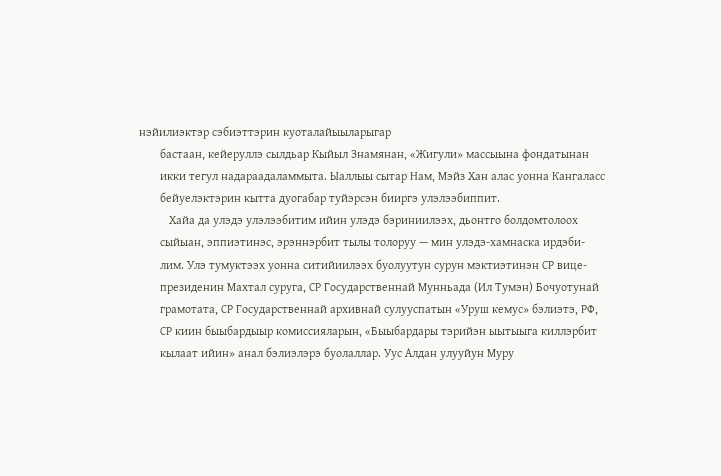нэйилиэктэр сэбиэттэрин куоталайыыларыгар
       бастаан, кейеруллэ сылдьар Кыйыл Знамянан, «Жигули» массыына фондатынан
       икки тегул надараадаламмыта. Ыаллыы сытар Нам, Мэйз Хан алас уонна Кангаласс
       бейуелэктэрин кытта дуогабар туйэрсэн бииргэ улэлээбиппит.
          Хайа да улэдэ улэлээбитим ийин улэдэ бэриниилээх, дьонтго болдомтолоох
       сыйыан, эппиэтинэс, эрэннэрбит тылы толоруу — мин улэдэ-хамнаска ирдэби-
       лим. Улэ тумуктээх уонна ситийиилээх буолуутун сурун мэктиэтинэн СР вице-
       президенин Махтал суруга, СР Государственнай Мунньада (Ил Тумэн) Бочуотунай
       грамотата, СР Государственнай архивнай сулууспатын «Уруш кемус» бэлиэтэ, РФ,
       СР киин быыбардыыр комиссияларын, «Быыбардары тэрийэн ыытыыга киллэрбит
       кылаат ийин» анал бэлиэлэрэ буолаллар. Уус Алдан улууйун Муру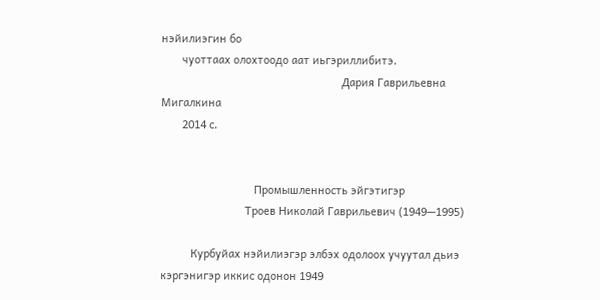нэйилиэгин бо
       чуоттаах олохтоодо аат иьгэриллибитэ.
                                                            Дария Гаврильевна Мигалкина
       2014 с.


                               Промышленность эйгэтигэр
                            Троев Николай Гаврильевич (1949—1995)

          Курбуйах нэйилиэгэр элбэх одолоох учуутал дьиэ кэргэнигэр иккис одонон 1949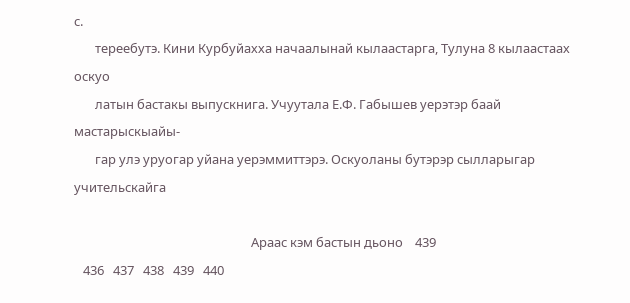с.
       тереебутэ. Кини Курбуйахха начаалынай кылаастарга, Тулуна 8 кылаастаах оскуо
       латын бастакы выпускнига. Учуутала Е.Ф. Габышев уерэтэр баай мастарыскыайы-
       гар улэ уруогар уйана уерэммиттэрэ. Оскуоланы бутэрэр сылларыгар учительскайга

                                                           Араас кэм бастын дьоно    439
   436   437   438   439   440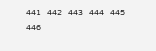441   442   443   444   445   446